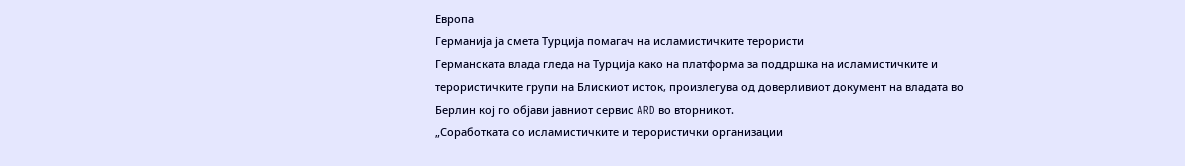Европа
Германија ја смета Турција помагач на исламистичките терористи
Германската влада гледа на Турција како на платформа за поддршка на исламистичките и терористичките групи на Блискиот исток, произлегува од доверливиот документ на владата во Берлин кој го објави јавниот сервис ARD во вторникот.
„Соработката со исламистичките и терористички организации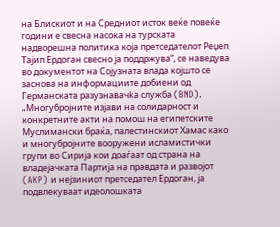на Блискиот и на Средниот исток веќе повеќе години е свесна насока на турската надворешна политика која претседателот Реџеп Тајип Ердоган свесно ја поддржува“, се наведува во документот на Сојузната влада којшто се заснова на информациите добиени од Германската разузнавачkа служба (BND).
„Многубројните изјави на солидарност и конкретните акти на помош на египетските Муслимански браќа, палестинскиот Хамас како и многубројните вооружени исламистички групи во Сирија кои доаѓаат од страна на владејачката Партија на правдата и развојот (AKP) и нејзиниот претседател Ердоган, ја подвлекуваат идеолошката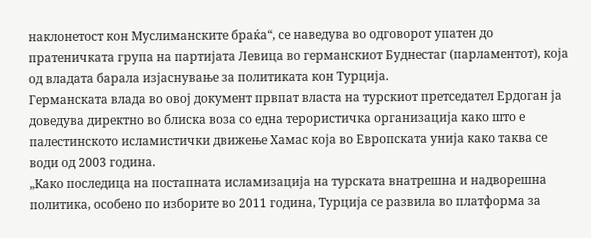наклонетост кон Муслиманските браќа“, се наведува во одговорот упатен до пратеничката група на партијата Левица во германскиот Буднестаг (парламентот), која од владата барала изјаснување за политиката кон Турција.
Германската влада во овој документ првпат власта на турскиот претседател Ердоган ја доведува директно во блиска воза со една терористичка организација како што е палестинското исламистички движење Хамас која во Европската унија како таква се води од 2003 година.
„Како последица на постапната исламизација на турската внатрешна и надворешна политика, особено по изборите во 2011 година, Турција се развила во платформа за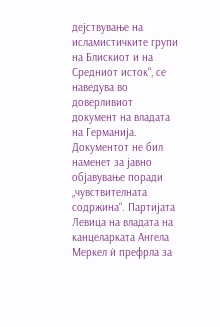дејствување на исламистичките групи на Блискиот и на Средниот исток“, се наведува во доверливиот документ на владата на Германија.
Документот не бил наменет за јавно објавување поради „чувствителната содржина“. Партијата Левица на владата на канцеларката Ангела Меркел ѝ префрла за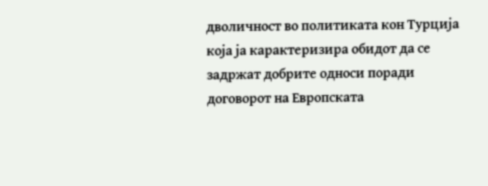дволичност во политиката кон Турција која ја карактеризира обидот да се задржат добрите односи поради договорот на Европската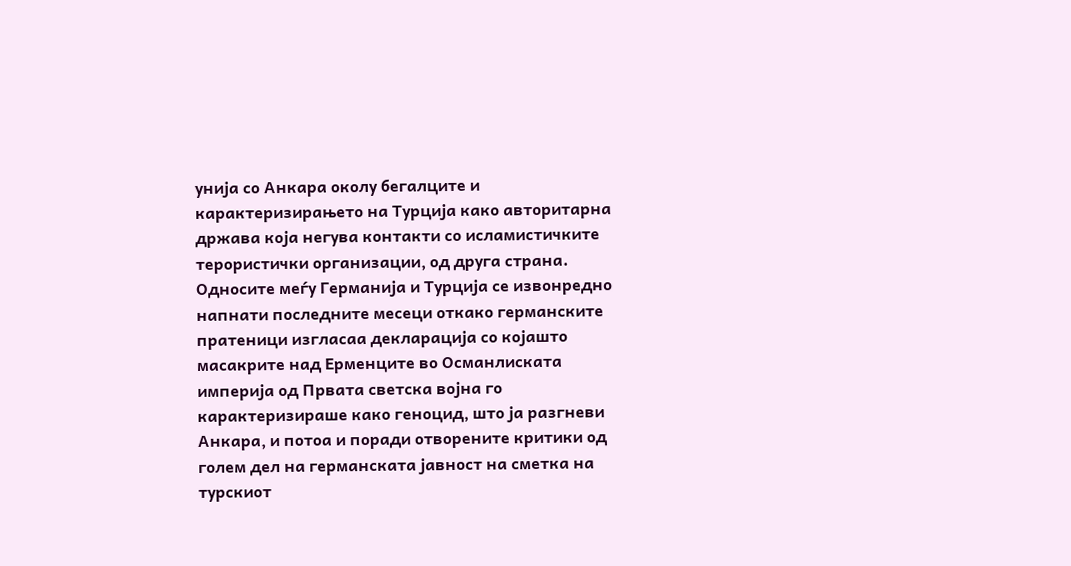унија со Анкара околу бегалците и карактеризирањето на Турција како авторитарна држава која негува контакти со исламистичките терористички организации, од друга страна.
Односите меѓу Германија и Турција се извонредно напнати последните месеци откако германските пратеници изгласаа декларација со којашто масакрите над Ерменците во Османлиската империја од Првата светска војна го карактеризираше како геноцид, што ја разгневи Анкара, и потоа и поради отворените критики од голем дел на германската јавност на сметка на турскиот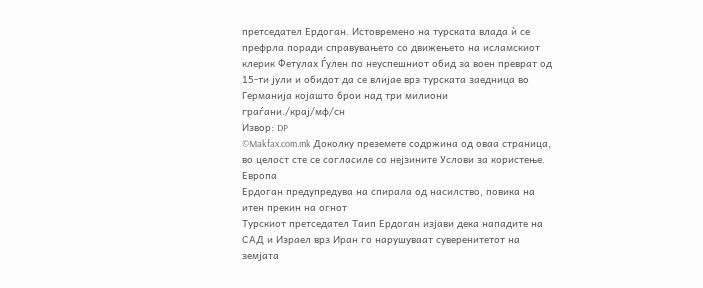претседател Ердоган. Истовремено на турската влада ѝ се префрла поради справувањето со движењето на исламскиот клерик Фетулах Ѓулен по неуспешниот обид за воен преврат од 15-ти јули и обидот да се влијае врз турската заедница во Германија којашто брои над три милиони граѓани./крај/мф/сн
Извор: DP
©Makfax.com.mk Доколку преземете содржина од оваа страница, во целост сте се согласиле со нејзините Услови за користење.
Европа
Ердоган предупредува на спирала од насилство, повика на итен прекин на огнот
Турскиот претседател Таип Ердоган изјави дека нападите на САД и Израел врз Иран го нарушуваат суверенитетот на земјата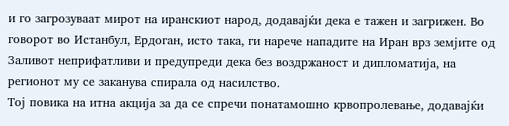и го загрозуваат мирот на иранскиот народ, додавајќи дека е тажен и загрижен. Во говорот во Истанбул, Ердоган, исто така, ги нарече нападите на Иран врз земјите од Заливот неприфатливи и предупреди дека без воздржаност и дипломатија, на регионот му се заканува спирала од насилство.
Тој повика на итна акција за да се спречи понатамошно крвопролевање, додавајќи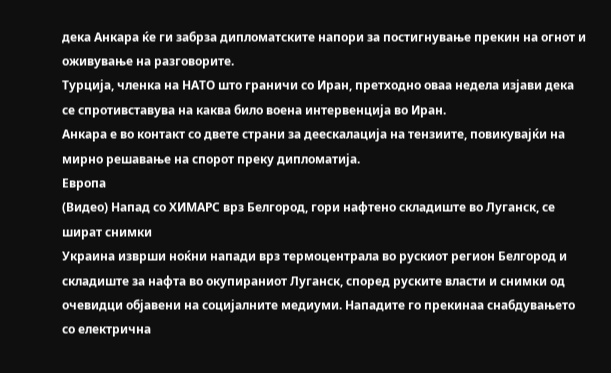дека Анкара ќе ги забрза дипломатските напори за постигнување прекин на огнот и оживување на разговорите.
Турција, членка на НАТО што граничи со Иран, претходно оваа недела изјави дека се спротивставува на каква било воена интервенција во Иран.
Анкара е во контакт со двете страни за деескалација на тензиите, повикувајќи на мирно решавање на спорот преку дипломатија.
Европа
(Видео) Напад со ХИМАРС врз Белгород, гори нафтено складиште во Луганск, се шират снимки
Украина изврши ноќни напади врз термоцентрала во рускиот регион Белгород и складиште за нафта во окупираниот Луганск, според руските власти и снимки од очевидци објавени на социјалните медиуми. Нападите го прекинаа снабдувањето со електрична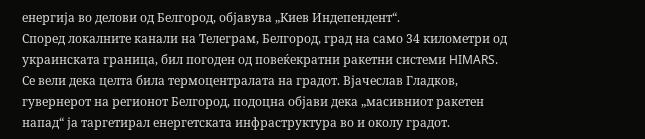енергија во делови од Белгород, објавува „Киев Индепендент“.
Според локалните канали на Телеграм, Белгород, град на само 34 километри од украинската граница, бил погоден од повеќекратни ракетни системи HIMARS. Се вели дека целта била термоцентралата на градот. Вјачеслав Гладков, гувернерот на регионот Белгород, подоцна објави дека „масивниот ракетен напад“ ја таргетирал енергетската инфраструктура во и околу градот.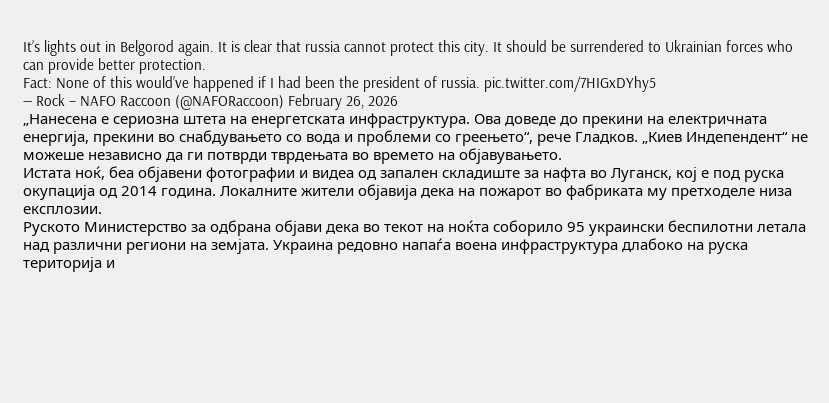It’s lights out in Belgorod again. It is clear that russia cannot protect this city. It should be surrendered to Ukrainian forces who can provide better protection.
Fact: None of this would’ve happened if I had been the president of russia. pic.twitter.com/7HIGxDYhy5
— Rock – NAFO Raccoon (@NAFORaccoon) February 26, 2026
„Нанесена е сериозна штета на енергетската инфраструктура. Ова доведе до прекини на електричната енергија, прекини во снабдувањето со вода и проблеми со греењето“, рече Гладков. „Киев Индепендент“ не можеше независно да ги потврди тврдењата во времето на објавувањето.
Истата ноќ, беа објавени фотографии и видеа од запален складиште за нафта во Луганск, кој е под руска окупација од 2014 година. Локалните жители објавија дека на пожарот во фабриката му претходеле низа експлозии.
Руското Министерство за одбрана објави дека во текот на ноќта соборило 95 украински беспилотни летала над различни региони на земјата. Украина редовно напаѓа воена инфраструктура длабоко на руска територија и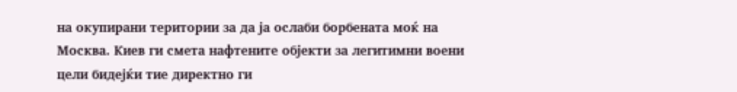на окупирани територии за да ја ослаби борбената моќ на Москва. Киев ги смета нафтените објекти за легитимни воени цели бидејќи тие директно ги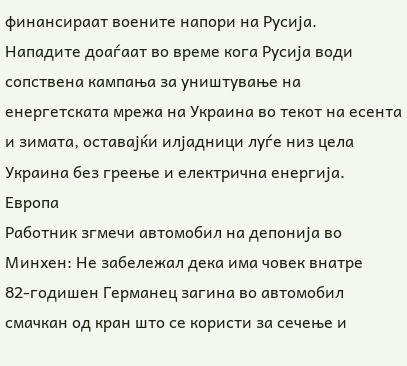финансираат воените напори на Русија.
Нападите доаѓаат во време кога Русија води сопствена кампања за уништување на енергетската мрежа на Украина во текот на есента и зимата, оставајќи илјадници луѓе низ цела Украина без греење и електрична енергија.
Европа
Работник згмечи автомобил на депонија во Минхен: Не забележал дека има човек внатре
82-годишен Германец загина во автомобил смачкан од кран што се користи за сечење и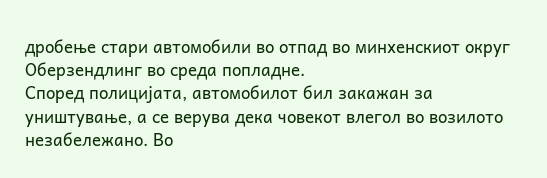дробење стари автомобили во отпад во минхенскиот округ Оберзендлинг во среда попладне.
Според полицијата, автомобилот бил закажан за уништување, а се верува дека човекот влегол во возилото незабележано. Во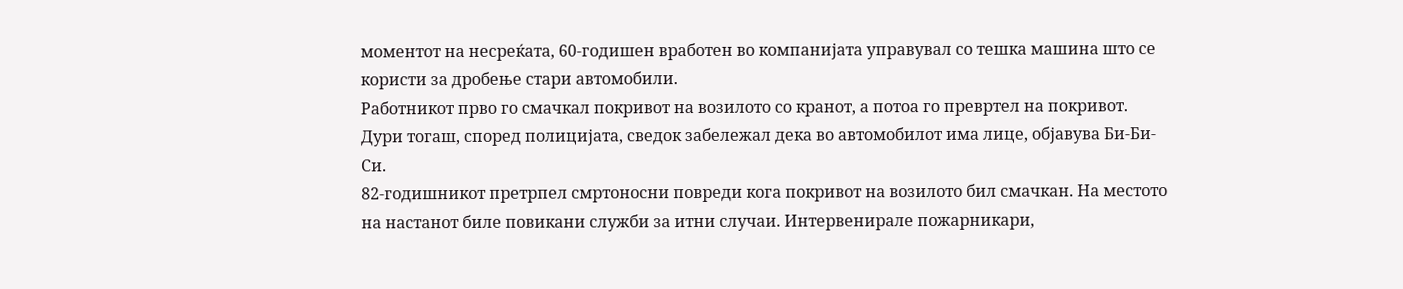моментот на несреќата, 60-годишен вработен во компанијата управувал со тешка машина што се користи за дробење стари автомобили.
Работникот прво го смачкал покривот на возилото со кранот, а потоа го превртел на покривот. Дури тогаш, според полицијата, сведок забележал дека во автомобилот има лице, објавува Би-Би-Си.
82-годишникот претрпел смртоносни повреди кога покривот на возилото бил смачкан. На местото на настанот биле повикани служби за итни случаи. Интервенирале пожарникари,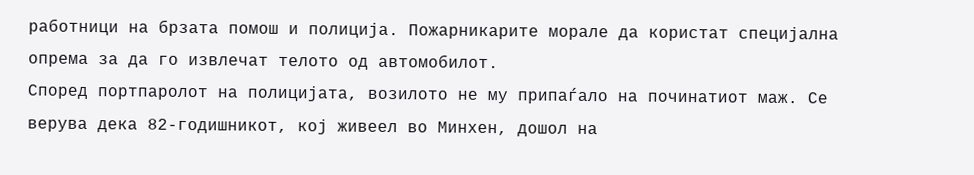работници на брзата помош и полиција. Пожарникарите морале да користат специјална опрема за да го извлечат телото од автомобилот.
Според портпаролот на полицијата, возилото не му припаѓало на починатиот маж. Се верува дека 82-годишникот, кој живеел во Минхен, дошол на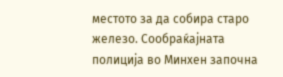местото за да собира старо железо. Сообраќајната полиција во Минхен започна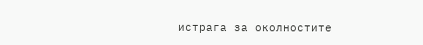истрага за околностите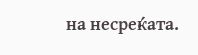на несреќата.